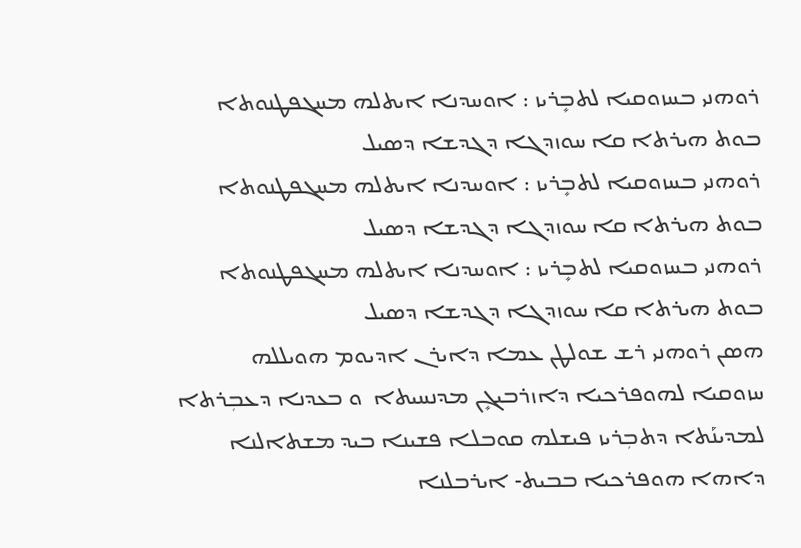ܪܘܗܢܝ ܒܚܙܘܩܝܐ ܠܬܒܻܪܝܙ : ܐܘܚܕܢܐ ܐܝܬܠܗ ܡܚܓܦܛܢܘܬܐ ܒܘܬ ܗܝܪܬܐ ܩܐ ܚܘܙܕܓܐ ܕܓܕܫܐ ܕܣܝܠ
ܪܘܗܢܝ ܒܚܙܘܩܝܐ ܠܬܒܻܪܝܙ : ܐܘܚܕܢܐ ܐܝܬܠܗ ܡܚܓܦܛܢܘܬܐ ܒܘܬ ܗܝܪܬܐ ܩܐ ܚܘܙܕܓܐ ܕܓܕܫܐ ܕܣܝܠ
ܪܘܗܢܝ ܒܚܙܘܩܝܐ ܠܬܒܻܪܝܙ : ܐܘܚܕܢܐ ܐܝܬܠܗ ܡܚܓܦܛܢܘܬܐ ܒܘܬ ܗܝܪܬܐ ܩܐ ܚܘܙܕܓܐ ܕܓܕܫܐ ܕܣܝܠ
ܗܣܢ ܪܘܗܢܝ ܪܫ ܫܘܠܛܢ ܥܡܐ ܕܐܝܪܢ ܐܕܝܘܡ ܗܘܝܠܠܗ ܚܙܘܩܝܐ ܠܗܘܦܪܟܝܐ ܕܐܙܪܒܝܓܻܢ ܡܕܢܚܝܬܐ  ܘ ܒܥܕܢܐ ܕܥܒܼܪܬܐ ܠܡܕܝܢܰܬܐ ܕܬܒܼܪܝܙ ܦܝܫܠܗ ܩܘܒܠܐ ܦܫܝܢܐ ܒܝܕ ܡܫܬܐܠܢܐ ܕܐܗܐ ܗܘܦܪܟܝܐ ܒܒܝܬ- ܐܝܪܒܠܢܐ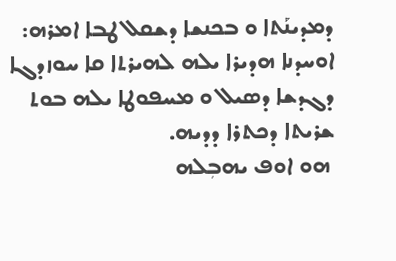ܕܡܕܝܢܰܬܐ ܘ ܒܟܢܫܐ ܕܫܩܠ ܛܒܐ ܐܡܪܗ: ܐܘܚܕܢܐ ܗܕܝܪܐ ܝܠܗ ܠܗܝܪܬܐ ܩܐ ܚܘܙܕܓܐ ܕܓܕܫܐ ܕܣܝܠ ܘ ܡܚܦܘܛܐ ܝܠܗ ܒܘܬ ܫܪܝܬܐ ܕܟܬܪܐ ܕܕܝܗ.
 ܗܘ ܐܘܦ ܝܗܒܼܠܗ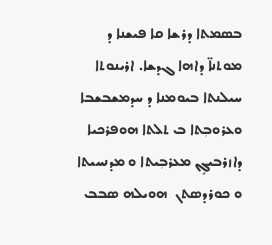ܒܣܡܬܐ ܕܪܫܐ ܩܐ ܦܝܫܢܐ ܕ ܡܘܬܢܐ̈ ܕܐܗܐ ܓܕܫܐ. ܐܪܝܢܘܬܐ ܚܝܠܢܬܐ ܒܝܘܡܢܐ ܕ ܚܕܡܫܒܫܒܐ ܘܥܪܘܒܼܬܐ ܒ ܬܠܬܐ ܗܘܦܪܟܝܐ ܕܐܙܪܒܝܓܻܢ ܡܥܪܒܼܝܬܐ ܘ ܡܕܢܚܝܬܐ ܘ ܟܘܪܕܣܬܢ  ܗܘܝܠܗ ܣܒܒ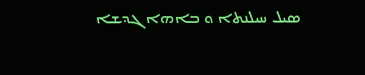ܣܝܠ ܚܝܠܢܬܐ ܘ ܒܐܗܐ ܓܕܫܐ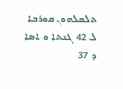ܬܠܩܠܗܘܢ ܩܘܪܒܐ ܠ 42 ܓܢܬܐ ܘ ܐܣܐ ܕ 37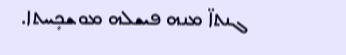ܓܢܬܐ̈ ܡܢܗ ܦܝܫܠܗ ܡܘܫܟܻܚܬܐ.